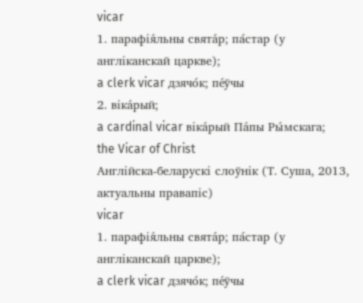vicar
1. парафія́льны свята́р; па́стар (у англіканскай царкве);
a clerk vicar дзячо́к; пе́ўчы
2. віка́рый;
a cardinal vicar віка́рый Па́пы Ры́мскага;
the Vicar of Christ
Англійска-беларускі слоўнік (Т. Суша, 2013, актуальны правапіс)
vicar
1. парафія́льны свята́р; па́стар (у англіканскай царкве);
a clerk vicar дзячо́к; пе́ўчы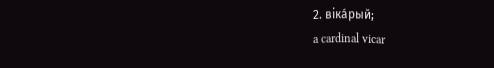2. віка́рый;
a cardinal vicar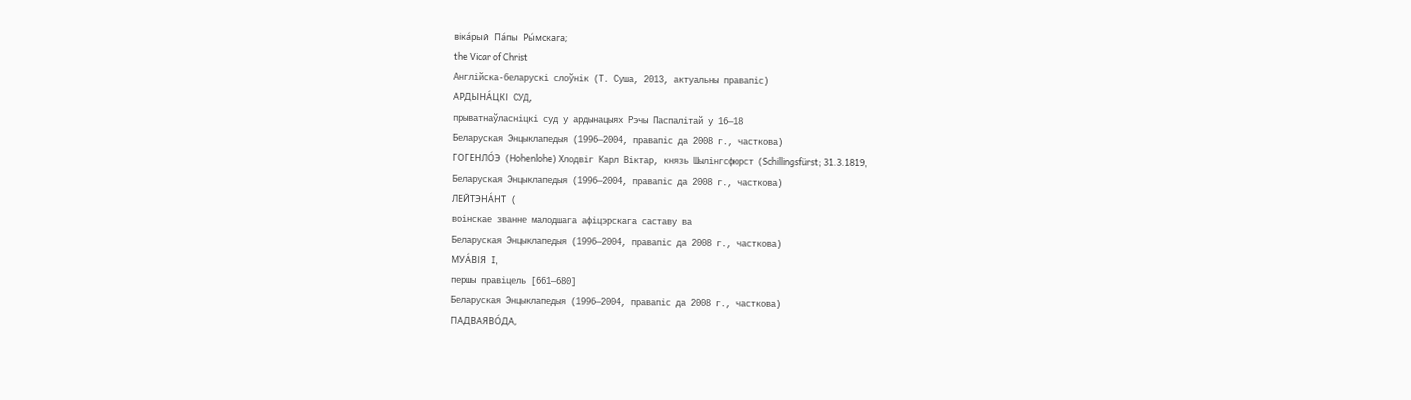віка́рый Па́пы Ры́мскага;
the Vicar of Christ
Англійска-беларускі слоўнік (Т. Суша, 2013, актуальны правапіс)
АРДЫНА́ЦКІ СУД,
прыватнаўласніцкі суд у ардынацыях Рэчы Паспалітай у 16—18
Беларуская Энцыклапедыя (1996—2004, правапіс да 2008 г., часткова)
ГОГЕНЛО́Э (Hohenlohe) Хлодвіг Карл Віктар, князь Шылінгсфюрст (Schillingsfürst; 31.3.1819,
Беларуская Энцыклапедыя (1996—2004, правапіс да 2008 г., часткова)
ЛЕЙТЭНА́НТ (
воінскае званне малодшага афіцэрскага саставу ва
Беларуская Энцыклапедыя (1996—2004, правапіс да 2008 г., часткова)
МУА́ВІЯ I,
першы правіцель [661—680]
Беларуская Энцыклапедыя (1996—2004, правапіс да 2008 г., часткова)
ПАДВАЯВО́ДА,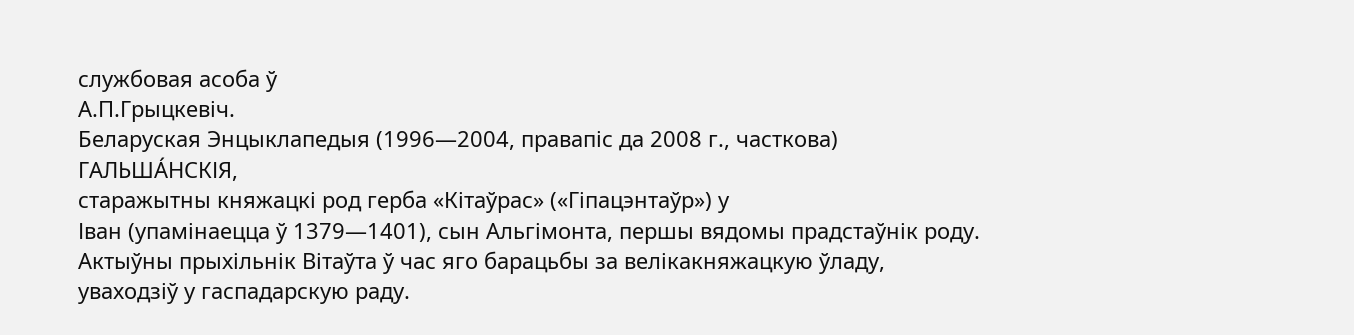службовая асоба ў
А.П.Грыцкевіч.
Беларуская Энцыклапедыя (1996—2004, правапіс да 2008 г., часткова)
ГАЛЬША́НСКІЯ,
старажытны княжацкі род герба «Кітаўрас» («Гіпацэнтаўр») у
Іван (упамінаецца ў 1379—1401), сын Альгімонта, першы вядомы прадстаўнік роду. Актыўны прыхільнік Вітаўта ў час яго барацьбы за велікакняжацкую ўладу, уваходзіў у гаспадарскую раду.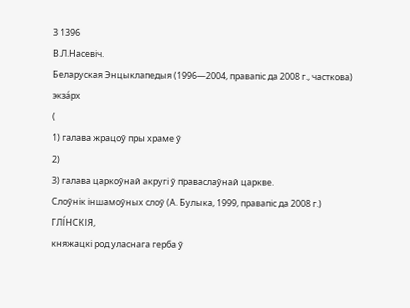З 1396
В.Л.Насевіч.
Беларуская Энцыклапедыя (1996—2004, правапіс да 2008 г., часткова)
экза́рх
(
1) галава жрацоў пры храме ў
2)
3) галава царкоўнай акругі ў праваслаўнай царкве.
Слоўнік іншамоўных слоў (А. Булыка, 1999, правапіс да 2008 г.)
ГЛІ́НСКІЯ,
княжацкі род уласнага герба ў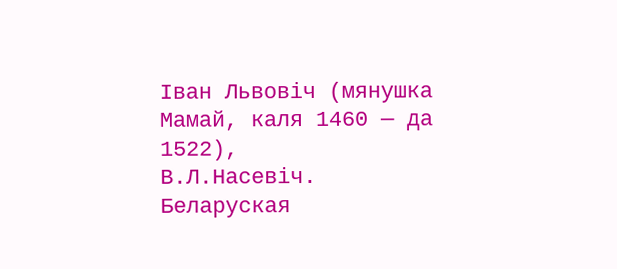Іван Львовіч (мянушка Мамай, каля 1460 — да 1522),
В.Л.Насевіч.
Беларуская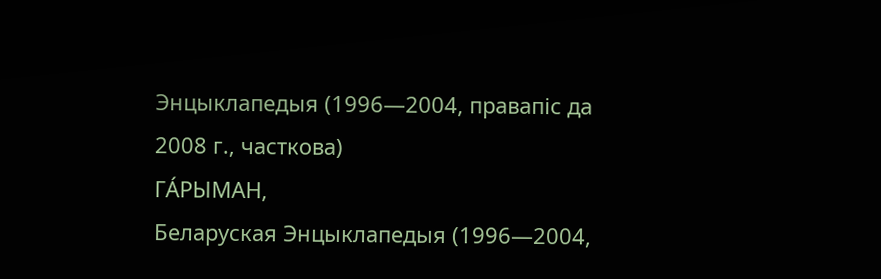Энцыклапедыя (1996—2004, правапіс да 2008 г., часткова)
ГА́РЫМАН,
Беларуская Энцыклапедыя (1996—2004,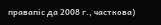правапіс да 2008 г., часткова)